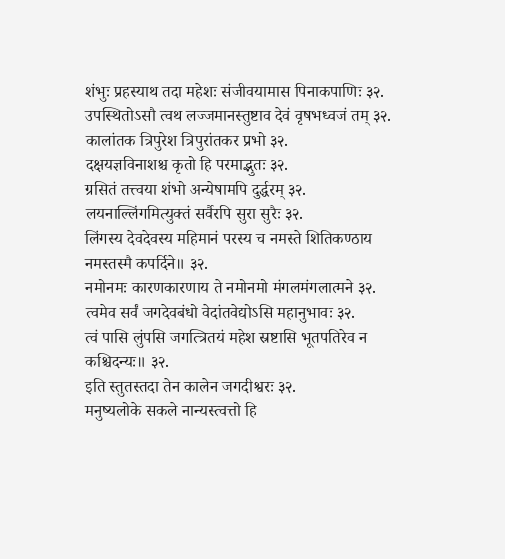शंभुः प्रहस्याथ तदा महेशः संजीवयामास पिनाकपाणिः ३२.
उपस्थितोऽसौ त्वथ लज्जमानस्तुष्टाव देवं वृषभध्वजं तम् ३२.
कालांतक त्रिपुरेश त्रिपुरांतकर प्रभो ३२.
दक्षयज्ञविनाशश्च कृतो हि परमाद्भुतः ३२.
ग्रसितं तत्त्वया शंभो अन्येषामपि दुर्द्धरम् ३२.
लयनाल्लिंगमित्युक्तं सर्वैरपि सुरा सुरैः ३२.
लिंगस्य देवदेवस्य महिमानं परस्य च नमस्ते शितिकण्ठाय नमस्तस्मै कपर्दिने॥ ३२.
नमोनमः कारणकारणाय ते नमोनमो मंगलमंगलात्मने ३२.
त्वमेव सर्वं जगदेवबंधो वेदांतवेद्योऽसि महानुभावः ३२.
त्वं पासि लुंपसि जगत्त्रितयं महेश स्रष्टासि भूतपतिरेव न कश्चिदन्यः॥ ३२.
इति स्तुतस्तदा तेन कालेन जगदीश्वरः ३२.
मनुष्यलोके सकले नान्यस्त्वत्तो हि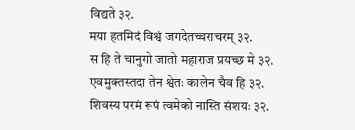विद्यते ३२.
मया हतमिदं विश्वं जगदेतच्चराचरम् ३२.
स हि ते चानुगो जातो महाराज प्रयच्छ मे ३२.
एवमुक्तस्तदा तेन श्वेतः कालेन चैव हि ३२.
शिवस्य परमं रूपं त्वमेको नास्ति संशयः ३२.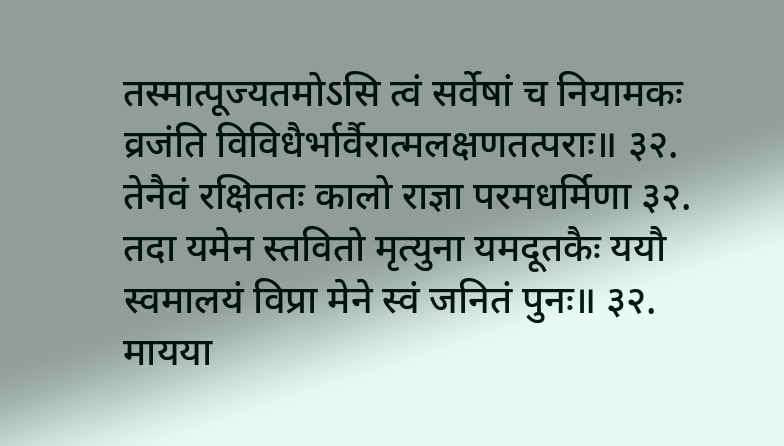तस्मात्पूज्यतमोऽसि त्वं सर्वेषां च नियामकः व्रजंति विविधैर्भार्वैरात्मलक्षणतत्पराः॥ ३२.
तेनैवं रक्षिततः कालो राज्ञा परमधर्मिणा ३२.
तदा यमेन स्तवितो मृत्युना यमदूतकैः ययौ स्वमालयं विप्रा मेने स्वं जनितं पुनः॥ ३२.
मायया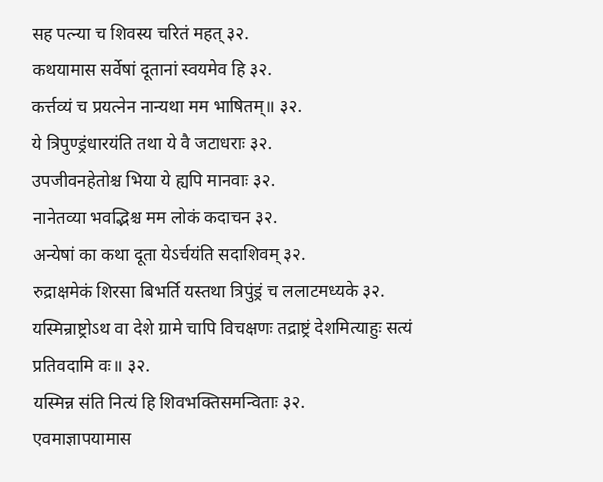सह पत्न्या च शिवस्य चरितं महत् ३२.
कथयामास सर्वेषां दूतानां स्वयमेव हि ३२.
कर्त्तव्यं च प्रयत्नेन नान्यथा मम भाषितम्॥ ३२.
ये त्रिपुण्ड्रंधारयंति तथा ये वै जटाधराः ३२.
उपजीवनहेतोश्च भिया ये ह्यपि मानवाः ३२.
नानेतव्या भवद्भिश्च मम लोकं कदाचन ३२.
अन्येषां का कथा दूता येऽर्चयंति सदाशिवम् ३२.
रुद्राक्षमेकं शिरसा बिभर्ति यस्तथा त्रिपुंड्रं च ललाटमध्यके ३२.
यस्मिन्राष्ट्रोऽथ वा देशे ग्रामे चापि विचक्षणः तद्राष्ट्रं देशमित्याहुः सत्यं प्रतिवदामि वः॥ ३२.
यस्मिन्न संति नित्यं हि शिवभक्तिसमन्विताः ३२.
एवमाज्ञापयामास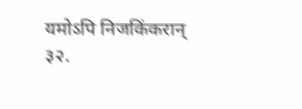यमोऽपि निजकिंकरान् ३२.